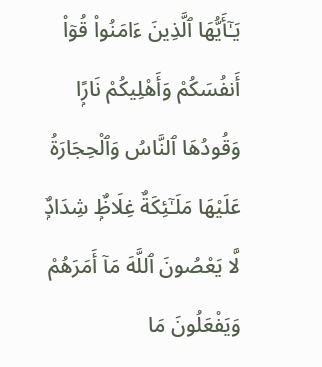يَـٰٓأَيُّهَا ٱلَّذِينَ ءَامَنُوا۟ قُوٓا۟ أَنفُسَكُمْ وَأَهْلِيكُمْ نَارًۭا وَقُودُهَا ٱلنَّاسُ وَٱلْحِجَارَةُ عَلَيْهَا مَلَـٰٓئِكَةٌ غِلَاظٌۭ شِدَادٌۭ لَّا يَعْصُونَ ٱللَّهَ مَآ أَمَرَهُمْ وَيَفْعَلُونَ مَا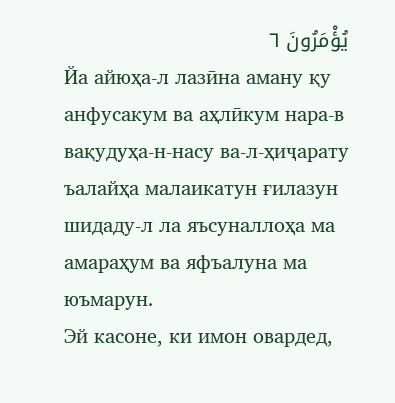يُؤْمَرُونَ ٦
Йа айюҳа-л лазӣна аману қу анфусакум ва аҳлӣкум нара-в вақудуҳа-н-насу ва-л-ҳиҷарату ъалайҳа малаикатун ғилазун шидаду-л ла яъсуналлоҳа ма амараҳум ва яфъалуна ма юъмарун.
Эй касоне, ки имон овардед,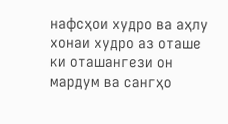нафсҳои худро ва аҳлу хонаи худро аз оташе ки оташангези он мардум ва сангҳо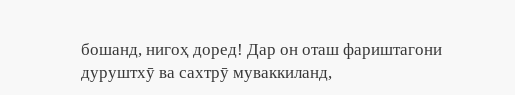бошанд, нигоҳ доред! Дар он оташ фариштагони дуруштхӯ ва сахтрӯ муваккиланд,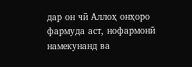дар он чӣ Аллоҳ онҳоро фармуда аст, нофармонӣ намекунанд ва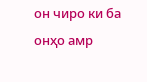он чиро ки ба онҳо амр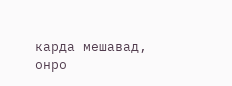карда мешавад, онро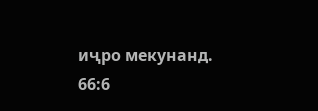иҷро мекунанд.
66:6